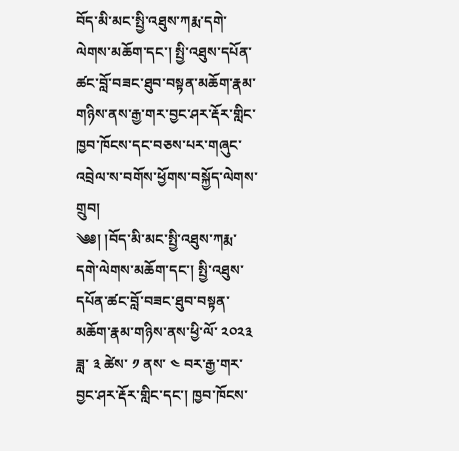བོད་མི་མང་སྤྱི་འཐུས་ཀརྨ་དགེ་ལེགས་མཆོག་དང་། སྤྱི་འཐུས་དཔོན་ཚང་བློ་བཟང་ཐུབ་བསྟན་མཆོག་རྣམ་གཉིས་ནས་རྒྱ་གར་བྱང་ཤར་རྡོར་གླིང་ཁྱབ་ཁོངས་དང་བཅས་པར་གཞུང་འབྲེལ་ས་བགོས་ཕྱོགས་བསྐྱོད་ལེགས་གྲུབ།
༄༅། །བོད་མི་མང་སྤྱི་འཐུས་ཀརྨ་དགེ་ལེགས་མཆོག་དང་། སྤྱི་འཐུས་དཔོན་ཚང་བློ་བཟང་ཐུབ་བསྟན་མཆོག་རྣམ་གཉིས་ནས་ཕྱི་ལོ་ ༢༠༢༣ ཟླ་ ༣ ཚེས་ ༡ ནས་ ༤ བར་རྒྱ་གར་བྱང་ཤར་རྡོར་གླིང་དང་། ཁྱབ་ཁོངས་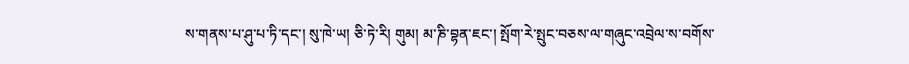ས་གནས་པ་ཤུ་པ་ཏི་དང་། སུ་ཁེ་ཡ། ཅི་ཏེ་རི། གུམ། མ་ཎི་བྷན་ཇང་། སྤོག་རེ་སྤུང་བཅས་ལ་གཞུང་འབྲེལ་ས་བགོས་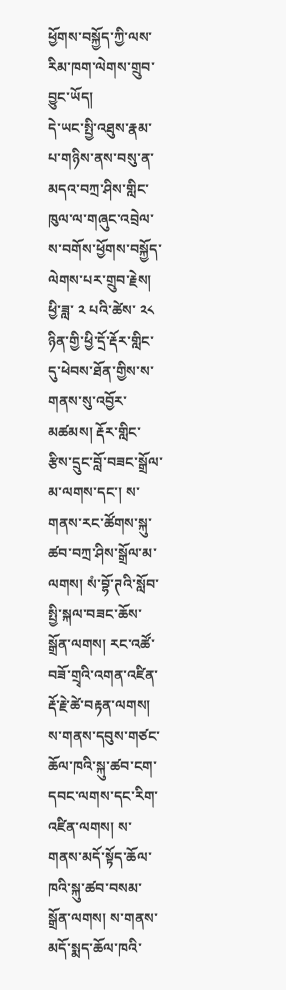ཕྱོགས་བསྐྱོད་ཀྱི་ལས་རིམ་ཁག་ལེགས་གྲུབ་བྱུང་ཡོད།
དེ་ཡང་སྤྱི་འཐུས་རྣམ་པ་གཉིས་ནས་བསུ་ན་མདའ་བཀྲ་ཤིས་གླིང་ཁུལ་ལ་གཞུང་འབྲེལ་ས་བགོས་ཕྱོགས་བསྐྱོད་ལེགས་པར་གྲུབ་རྗེས། ཕྱི་ཟླ་ ༢ པའི་ཚེས་ ༢༨ ཉིན་གྱི་ཕྱི་དྲོ་རྡོར་གླིང་དུ་ཕེབས་ཐོན་གྱིས་ས་གནས་སུ་འབྱོར་མཚམས། རྡོར་གླིང་རྩིས་དྲུང་བློ་བཟང་སྒྲོལ་མ་ལགས་དང་། ས་གནས་རང་ཚོགས་སྐུ་ཚབ་བཀྲ་ཤིས་སྒྲོལ་མ་ལགས། སཾ་བྷོ་ཊའི་སློབ་སྤྱི་སྐལ་བཟང་ཆོས་སྒྲོན་ལགས། རང་འཚོ་བཟོ་གྲྭའི་འགན་འཛིན་རྡོ་རྗེ་ཚེ་བརྟན་ལགས། ས་གནས་དབུས་གཙང་ཆོལ་ཁའི་སྐུ་ཚབ་ངག་དབང་ལགས་དང་རིག་འཛིན་ལགས། ས་གནས་མདོ་སྟོད་ཆོལ་ཁའི་སྐུ་ཚབ་བསམ་སྒྲོན་ལགས། ས་གནས་མདོ་སྨད་ཆོལ་ཁའི་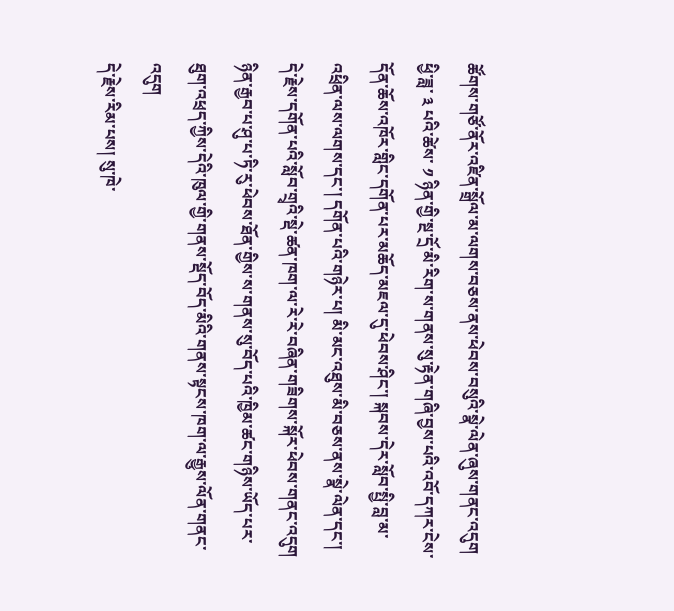ཚོགས་གཙོ་ནོར་འཛིན་སྒྲོལ་མ་ལགས་བཅས་ནས་ཕེབས་བསུའི་སྣེ་ལེན་ཞུས་གནང་འདུག
ཕྱི་ཟླ་ ༣ པའི་ཚེས་ ༡ ཉིན་གྱི་སྔ་དྲོ་མི་རིག་ས་གནས་སུ་རྟེན་གཞི་བྱས་པའི་འབོ་དཀར་ངེས་དོན་ཆོས་འཁོར་གླིང་དགོན་པར་མཆོད་མཇལ་དུ་ཕེབས་ཤིང་། སྐབས་དེར་སློབ་སྤྱི་བླ་མ་འཕྲིན་ལས་ལགས་དང་། དགོན་པའི་གཉེར་པ། མི་མང་འཐུས་མི་བཅས་ནས་སྣེ་ལེན་དང་། དེ་རྗེས་དགོན་པའི་སློབ་གྲྭའི་སྡེ་ཚན་ཁག་ལ་རེ་རེ་བཞིན་གཟིགས་སྐོར་ཕེབས་གནང་འདུག ཉིན་རྒྱབ་པ་ཤུ་པ་ཏི་རུ་ཕེབས་ཐོན་གྱིས་ས་གནས་སུ་བོད་པའི་ཁྱིམ་ཚང་གཉིས་ཡོད་པར་ཐུག་འཕྲད་ཀྱིས་དེའི་ཁུལ་གྱི་གནས་སྡོད་བོད་མིའི་གནས་སྟངས་ཁག་ལ་རྒྱུས་ལོན་གནང་འདུག
དེ་རྗེས་རིམ་པས། སུ་ཁེ་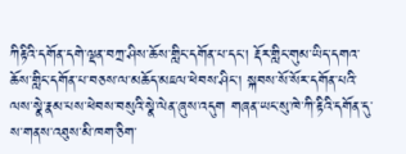ཀིརྟིའི་དགོན་དགེ་ལྡན་བཀྲ་ཤིས་ཆོས་གླིང་དགོན་པ་དང་། རྡོར་གླིང་གུམ་ཡིད་དགའ་ཆོས་གླིང་དགོན་པ་བཅས་ལ་མཆོད་མཇལ་ཕེབས་ཤིང་། སྐབས་སོ་སོར་དགོན་པའི་ལས་སྣེ་རྣམ་པས་ཕེབས་བསུའི་སྣེ་ལེན་ཞུས་འདུག གཞན་ཡང་སུ་ཁེ་ཀི་རྟིའི་དགོན་དུ་ས་གནས་འཐུས་མི་ཁག་ཅིག་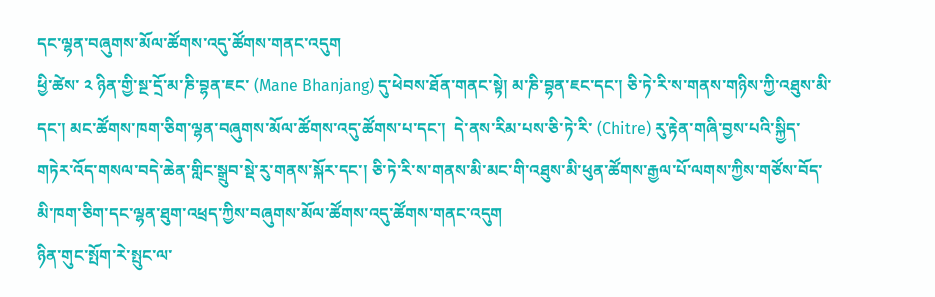དང་ལྷན་བཞུགས་མོལ་ཚོགས་འདུ་ཚོགས་གནང་འདུག
ཕྱི་ཚེས་ ༢ ཉིན་གྱི་སྔ་དྲོ་མ་ཎི་བྷན་ཇང་ (Mane Bhanjang) དུ་ཕེབས་ཐོན་གནང་སྟེ། མ་ཎི་བྷན་ཇང་དང་། ཅི་ཏེ་རི་ས་གནས་གཉིས་ཀྱི་འཐུས་མི་དང་། མང་ཚོགས་ཁག་ཅིག་ལྷན་བཞུགས་མོལ་ཚོགས་འདུ་ཚོགས་པ་དང་།  དེ་ནས་རིམ་པས་ཅི་ཏེ་རི་ (Chitre) རུ་རྟེན་གཞི་བྱས་པའི་སྐྱིད་གཏེར་འོད་གསལ་བདེ་ཆེན་གླིང་སྒྲུབ་སྡེ་རུ་གནས་སྐོར་དང་། ཅི་ཏེ་རི་ས་གནས་མི་མང་གི་འཐུས་མི་ཕུན་ཚོགས་རྒྱལ་པོ་ལགས་ཀྱིས་གཙོས་བོད་མི་ཁག་ཅིག་དང་ལྷན་ཐུག་འཕྲད་ཀྱིས་བཞུགས་མོལ་ཚོགས་འདུ་ཚོགས་གནང་འདུག
ཉིན་གུང་སྤོག་རེ་སྤུང་ལ་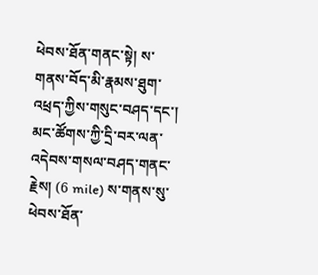ཕེབས་ཐོན་གནང་སྟེ། ས་གནས་བོད་མི་རྣམས་ཐུག་འཕྲད་ཀྱིས་གསུང་བཤད་དང་། མང་ཚོགས་ཀྱི་དྲི་བར་ལན་འདེབས་གསལ་བཤད་གནང་རྗེས། (6 mile) ས་གནས་སུ་ཕེབས་ཐོན་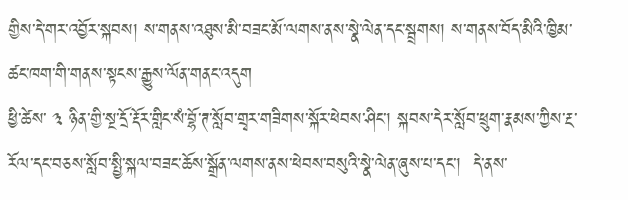གྱིས་དེ་གར་འབྱོར་སྐབས། ས་གནས་འཐུས་མི་བཟང་མོ་ལགས་ནས་སྣེ་ལེན་དང་སྦྲགས། ས་གནས་བོད་མིའི་ཁྱིམ་ཚང་ཁག་གི་གནས་སྟངས་རྒྱུས་ལོན་གནང་འདུག
ཕྱི་ཚེས་ ༣ ཉིན་གྱི་སྔ་དྲོ་རྡོར་གླིང་སཾ་བྷོ་ཊ་སློབ་གྲྭར་གཟིགས་སྐོར་ཕེབས་ཤིང་། སྐབས་དེར་སློབ་ཕྲུག་རྣམས་ཀྱིས་རྔ་རོལ་དང་བཅས་སློབ་སྤྱི་སྐལ་བཟང་ཆོས་སྒྲོན་ལགས་ནས་ཕེབས་བསུའི་སྣེ་ལེན་ཞུས་པ་དང་།  དེ་ནས་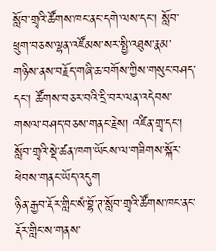སློབ་གྲྭའི་ཚོགས་ཁང་ནང་དགེ་ལས་དང་། སློབ་ཕྲུག་བཅས་ལྷན་འཛོམས་སར་སྤྱི་འཐུས་རྣམ་གཉིས་ནས་བརྗོད་གཞི་ཆ་བགོས་ཀྱིས་གསུང་བཤད་དང་། ཚོགས་བཅར་བའི་དྲི་བར་ལན་འདེབས་གསལ་བཤད་བཅས་གནང་རྗེས། འཛིན་གྲྭ་དང་། སློབ་གྲྭའི་སྡེ་ཚན་ཁག་ཡོངས་ལ་གཟིགས་སྐོར་ཕེབས་གནང་ཡོད་འདུག
ཉིན་རྒྱབ་རྡོར་གླིང་སཾ་བྷོ་ཊ་སློབ་གྲྭའི་ཚོགས་ཁང་ནང་རྡོར་གླིང་ས་གནས་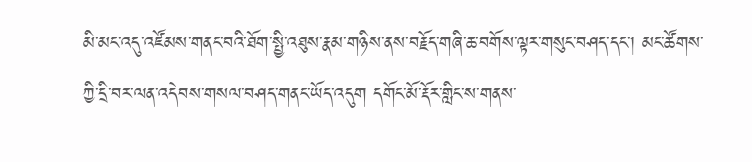མི་མང་འདུ་འཛོམས་གནང་བའི་ཐོག་སྤྱི་འཐུས་རྣམ་གཉིས་ནས་བརྗོད་གཞི་ཆ་བགོས་ལྟར་གསུང་བཤད་དང་། མང་ཚོགས་ཀྱི་དྲི་བར་ལན་འདེབས་གསལ་བཤད་གནང་ཡོད་འདུག དགོང་མོ་རྡོར་གླིང་ས་གནས་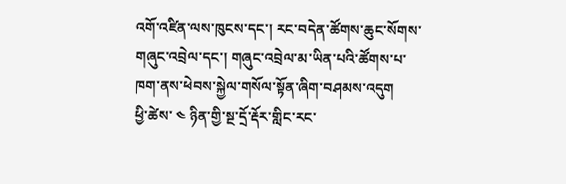འགོ་འཛིན་ལས་ཁུངས་དང་། རང་བདེན་ཚོགས་ཆུང་སོགས་གཞུང་འབྲེལ་དང་། གཞུང་འབྲེལ་མ་ཡིན་པའི་ཚོགས་པ་ཁག་ནས་ཕེབས་སྐྱེལ་གསོལ་སྟོན་ཞིག་བཤམས་འདུག
ཕྱི་ཚེས་ ༤ ཉིན་གྱི་སྔ་དྲོ་རྡོར་གླིང་རང་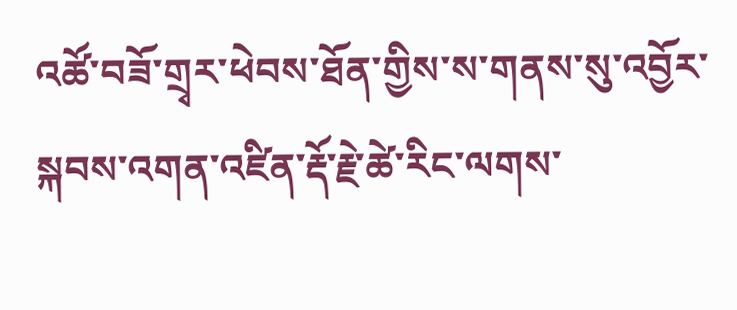འཚོ་བཟོ་གྲྭར་ཕེབས་ཐོན་གྱིས་ས་གནས་སུ་འབྱོར་སྐབས་འགན་འཛིན་རྡོ་རྗེ་ཚེ་རིང་ལགས་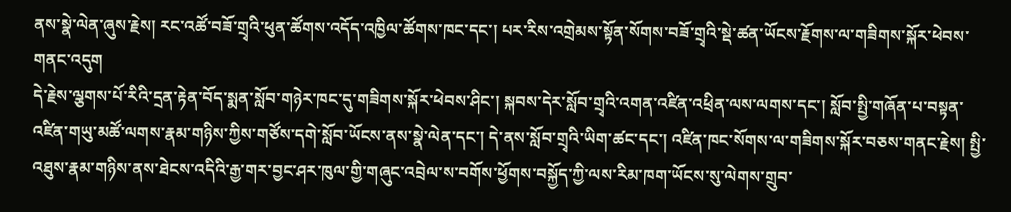ནས་སྣེ་ལེན་ཞུས་རྗེས། རང་འཚོ་བཟོ་གྲྭའི་ཕུན་ཚོགས་འདོད་འཁྱིལ་ཚོགས་ཁང་དང་། པར་རིས་འགྲེམས་སྟོན་སོགས་བཟོ་གྲྭའི་སྡེ་ཚན་ཡོངས་རྗོགས་ལ་གཟིགས་སྐོར་ཕེབས་གནང་འདུག
དེ་རྗེས་ལྕགས་པོ་རིའི་དྲན་རྟེན་བོད་སྨན་སློབ་གཉེར་ཁང་དུ་གཟིགས་སྐོར་ཕེབས་ཤིང་། སྐབས་དེར་སློབ་གྲྭའི་འགན་འཛིན་འཕྲིན་ལས་ལགས་དང་། སློབ་སྤྱི་གཞོན་པ་བསྟན་འཛིན་གཡུ་མཚོ་ལགས་རྣམ་གཉིས་ཀྱིས་གཙོས་དགེ་སློབ་ཡོངས་ནས་སྣེ་ལེན་དང་། དེ་ནས་སློབ་གྲྭའི་ཡིག་ཚང་དང་། འཛིན་ཁང་སོགས་ལ་གཟིགས་སྐོར་བཅས་གནང་རྗེས། སྤྱི་འཐུས་རྣམ་གཉིས་ནས་ཐེངས་འདིའི་རྒྱ་གར་བྱང་ཤར་ཁུལ་གྱི་གཞུང་འབྲེལ་ས་བགོས་ཕྱོགས་བསྐྱོད་ཀྱི་ལས་རིམ་ཁག་ཡོངས་སུ་ལེགས་གྲུབ་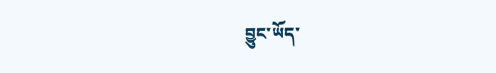བྱུང་ཡོད་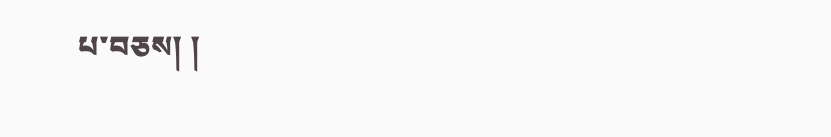པ་བཅས། །